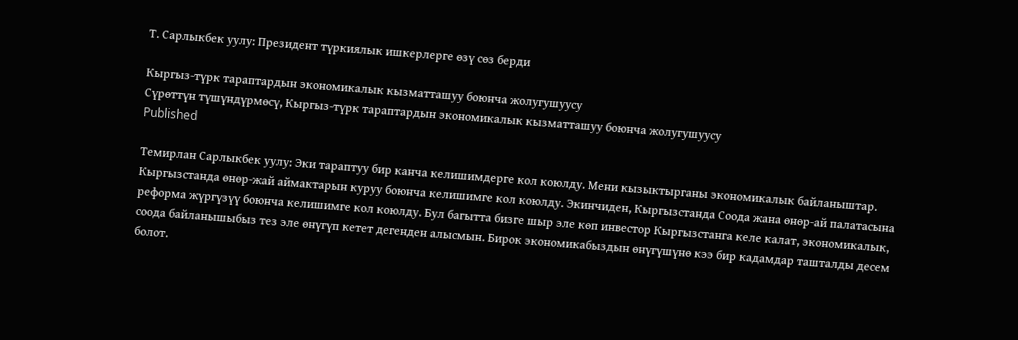Т. Сарлыкбек уулу: Президент түркиялык ишкерлерге өзү сөз берди

Кыргыз-түрк тараптардын экономикалык кызматташуу боюнча жолугушуусу
Сүрөттүн түшүндүрмөсү, Кыргыз-түрк тараптардын экономикалык кызматташуу боюнча жолугушуусу
Published

Темирлан Сарлыкбек уулу: Эки тараптуу бир канча келишимдерге кол коюлду. Мени кызыктырганы экономикалык байланыштар. Кыргызстанда өнөр-жай аймактарын куруу боюнча келишимге кол коюлду. Экинчиден, Кыргызстанда Соода жана өнөр-ай палатасына реформа жүргүзүү боюнча келишимге кол коюлду. Бул багытта бизге шыр эле көп инвестор Кыргызстанга келе калат, экономикалык, соода байланышыбыз тез эле өнүгүп кетет дегенден алысмын. Бирок экономикабыздын өнүгүшүнө кээ бир кадамдар ташталды десем болот.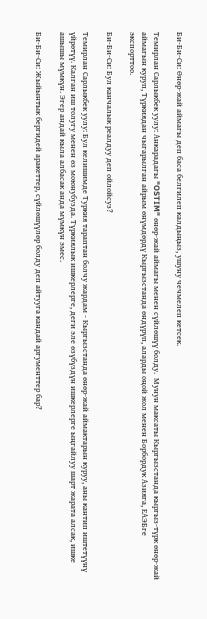Би-Би-Си: Өнөр-жай аймагы деп баса белгилеп калдыңыз, ушуну чечмелеп кетсек.

Темирлан Сарлыкбек уулу: Анкарадагы "OSTIM" өнөр-жай аймагы менен сүйлөшүү болду.  Мунун максаты Кыргызстанда кыргыз-түрк өнөр-жай аймагын куруп, Түркиядан чыгарылган айрым өнүмдөрдү Кыргызстанда өндүрүп, аларды оңой жол менен Борбордук Азияга, ЕАЭБге  экспорттоо.

Би-Би-Си: Бул канчалык реалдуу деп ойлойсуз?

Темирлан Сарлыкбек уулу: Бул келишимде Туркия тараптан болчу жардам - Кыргызстанда өнөр-жай аймактарын куруу, аны кантип иштетүүнү үйрөтүү. Калган иш толугу менен өз моюнубузда. Түркиялык ишкерлерге, деги эле өзүбүздүн ишкерлерге ыңгайлуу шарт жарата алсак, ишке ашышы мүмкүн. Эгер андай кыла албасак анда мүмкүн эмес.

Би-Би-Си: Жыйынтык бергидей аракеттер, сүйлөшүүлөр болду деп айтууга кандай аргументтер бар?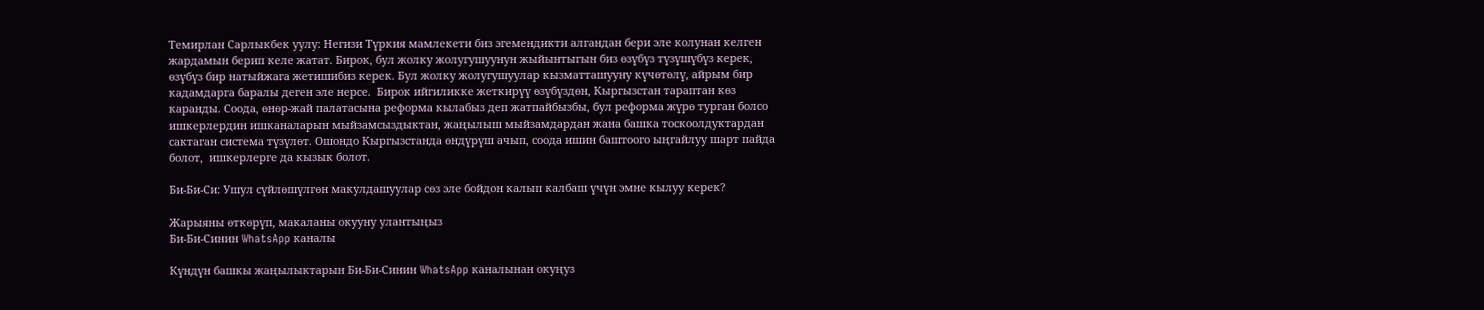Темирлан Сарлыкбек уулу: Негизи Түркия мамлекети биз эгемендикти алгандан бери эле колунан келген жардамын берип келе жатат. Бирок, бул жолку жолугушуунун жыйынтыгын биз өзүбүз түзүшүбүз керек,  өзүбүз бир натыйжага жетишибиз керек. Бул жолку жолугушуулар кызматташууну күчөтөлү, айрым бир кадамдарга баралы деген эле нерсе.  Бирок ийгиликке жеткирүү өзүбүздөн, Кыргызстан тараптан көз каранды. Соода, өнөр-жай палатасына реформа кылабыз деп жатпайбызбы, бул реформа жүрө турган болсо ишкерлердин ишканаларын мыйзамсыздыктан, жаңылыш мыйзамдардан жана башка тоскоолдуктардан сактаган система түзүлөт. Ошондо Кыргызстанда өндүрүш ачып, соода ишин баштоого ыңгайлуу шарт пайда болот,  ишкерлерге да кызык болот.

Би-Би-Си: Ушул сүйлөшүлгөн макулдашуулар сөз эле бойдон калып калбаш үчүн эмне кылуу керек?

Жарыяны өткөрүп, макаланы окууну улантыңыз
Би-Би-Синин WhatsApp каналы

Күндүн башкы жаңылыктарын Би-Би-Синин WhatsApp каналынан окуңуз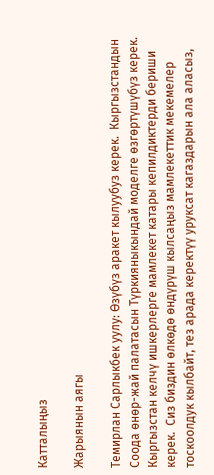Катталыңыз

Жарыянын аягы

Темирлан Сарлыкбек уулу: Өзүбүз аракет кылуубуз керек.  Кыргызстандын Соода өнөр-жай палатасын Түркияныкындай моделге өзгөртүшүбүз керек.  Кыргызстан келчү ишкерлерге мамлекет катары кепилдиктерди бериши керек.  Сиз биздин өлкөдө өндүрүш кылсаңыз мамлекеттик мекемелер тоскоолдук кылбайт, тез арада керектүү уруксат кагаздарын ала аласыз,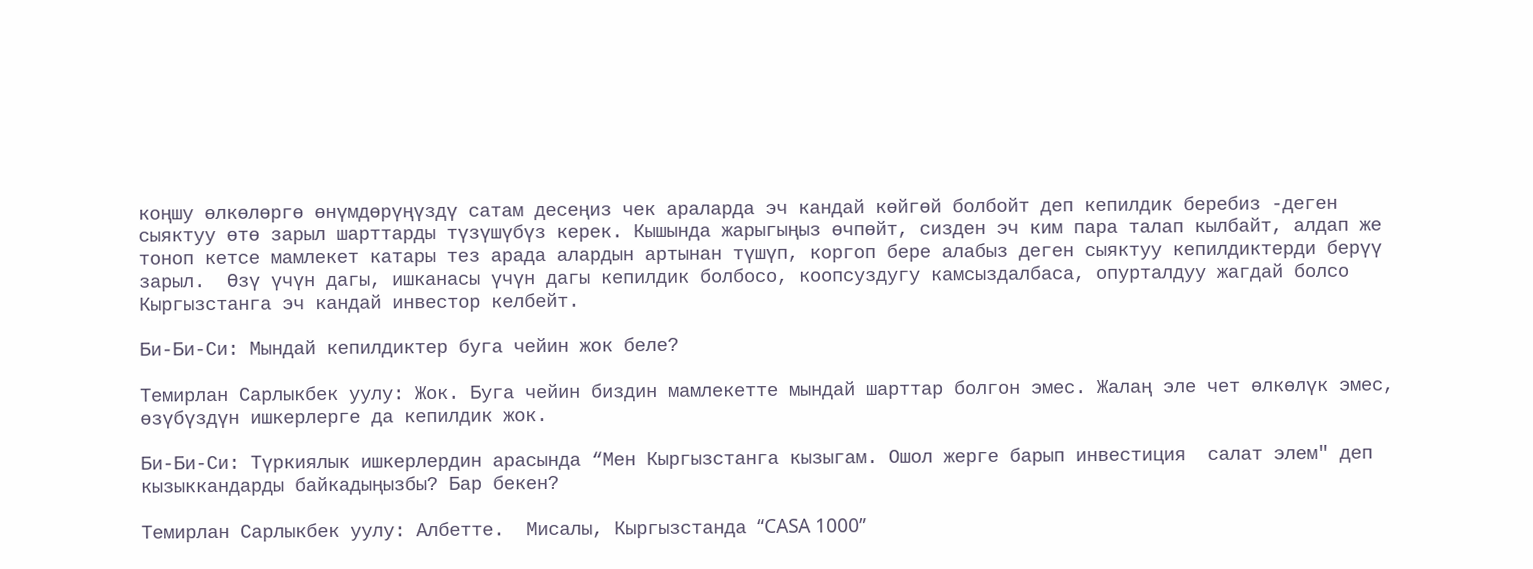коңшу өлкөлөргө өнүмдөрүңүздү сатам десеңиз чек араларда эч кандай көйгөй болбойт деп кепилдик беребиз -деген сыяктуу өтө зарыл шарттарды түзүшүбүз керек. Кышында жарыгыңыз өчпөйт, сизден эч ким пара талап кылбайт, алдап же тоноп кетсе мамлекет катары тез арада алардын артынан түшүп, коргоп бере алабыз деген сыяктуу кепилдиктерди берүү зарыл.  Өзү үчүн дагы, ишканасы үчүн дагы кепилдик болбосо, коопсуздугу камсыздалбаса, опурталдуу жагдай болсо Кыргызстанга эч кандай инвестор келбейт.

Би-Би-Си: Мындай кепилдиктер буга чейин жок беле?

Темирлан Сарлыкбек уулу: Жок. Буга чейин биздин мамлекетте мындай шарттар болгон эмес. Жалаң эле чет өлкөлүк эмес, өзүбүздүн ишкерлерге да кепилдик жок.

Би-Би-Си: Түркиялык ишкерлердин арасында “Мен Кыргызстанга кызыгам. Ошол жерге барып инвестиция  салат элем" деп кызыккандарды байкадыңызбы? Бар бекен?

Темирлан Сарлыкбек уулу: Албетте.  Мисалы, Кыргызстанда “CASA 1000”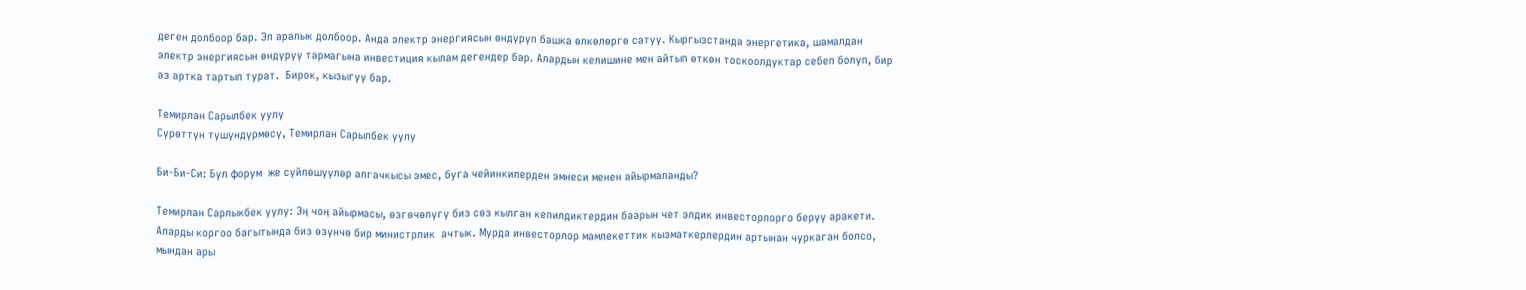деген долбоор бар. Эл аралык долбоор. Анда электр энергиясын өндүрүп башка өлкөлөргө сатуу. Кыргызстанда энергетика, шамалдан электр энергиясын өндүрүү тармагына инвестиция кылам дегендер бар. Алардын келишине мен айтып өткөн тоскоолдуктар себеп болуп, бир аз артка тартып турат.  Бирок, кызыгуу бар.

Темирлан Сарылбек уулу
Сүрөттүн түшүндүрмөсү, Темирлан Сарылбек уулу

Би-Би-Си: Бул форум  же сүйлөшүүлөр алгачкысы эмес, буга чейинкилерден эмнеси менен айырмаланды?

Темирлан Сарлыкбек уулу: Эң чоң айырмасы, өзгөчөлүгү биз сөз кылган кепилдиктердин баарын чет элдик инвесторлорго берүү аракети.  Аларды коргоо багытында биз өзүнчө бир министрлик  ачтык. Мурда инвесторлор мамлекеттик кызматкерлердин артынан чуркаган болсо, мындан ары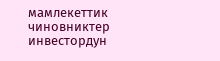мамлекеттик  чиновниктер инвестордун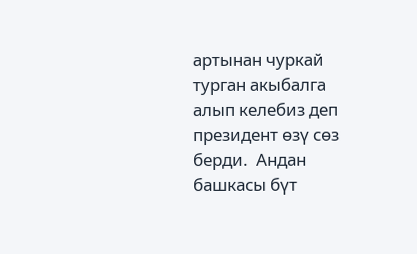артынан чуркай турган акыбалга алып келебиз деп президент өзү сөз берди.  Андан башкасы бүт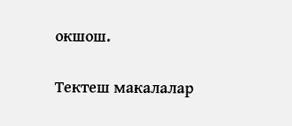окшош.

Тектеш макалалар